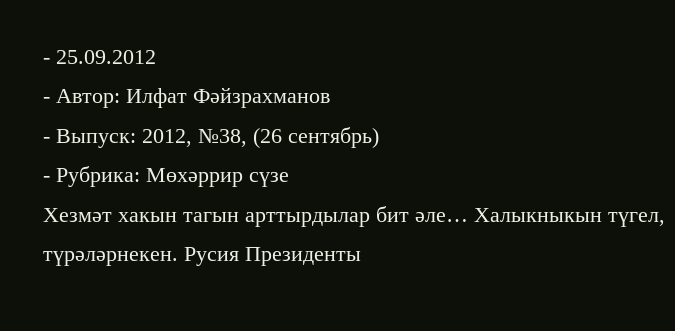- 25.09.2012
- Автор: Илфат Фәйзрахманов
- Выпуск: 2012, №38, (26 сентябрь)
- Рубрика: Мөхәррир сүзе
Хезмәт хакын тагын арттырдылар бит әле… Халыкныкын түгел, түрәләрнекен. Русия Президенты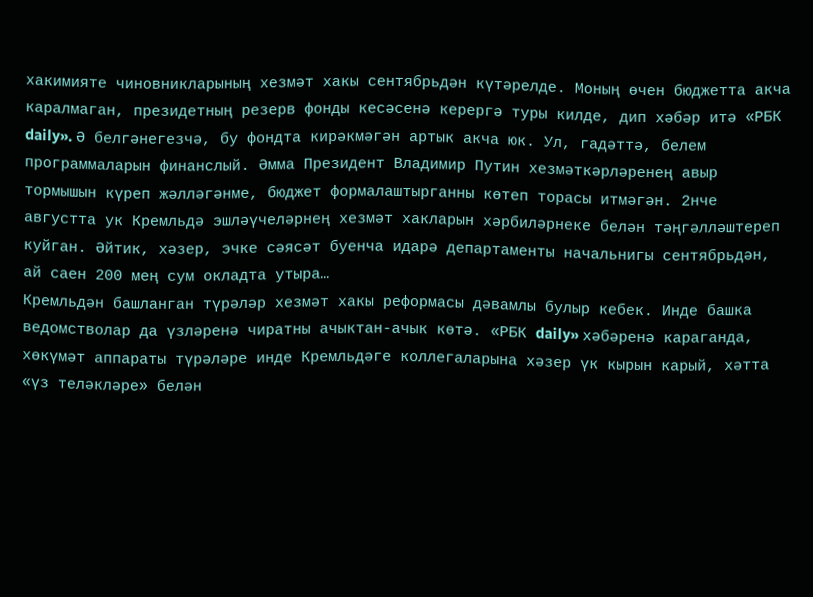хакимияте чиновникларының хезмәт хакы сентябрьдән күтәрелде. Моның өчен бюджетта акча каралмаган, президетның резерв фонды кесәсенә керергә туры килде, дип хәбәр итә «РБК daily». Ә белгәнегезчә, бу фондта кирәкмәгән артык акча юк. Ул, гадәттә, белем программаларын финанслый. Әмма Президент Владимир Путин хезмәткәрләренең авыр тормышын күреп жәлләгәнме, бюджет формалаштырганны көтеп торасы итмәгән. 2нче августта ук Кремльдә эшләүчеләрнең хезмәт хакларын хәрбиләрнеке белән тәңгәлләштереп куйган. Әйтик, хәзер, эчке сәясәт буенча идарә департаменты начальнигы сентябрьдән, ай саен 200 мең сум окладта утыра…
Кремльдән башланган түрәләр хезмәт хакы реформасы дәвамлы булыр кебек. Инде башка ведомстволар да үзләренә чиратны ачыктан-ачык көтә. «РБК daily» хәбәренә караганда, хөкүмәт аппараты түрәләре инде Кремльдәге коллегаларына хәзер үк кырын карый, хәтта «үз теләкләре» белән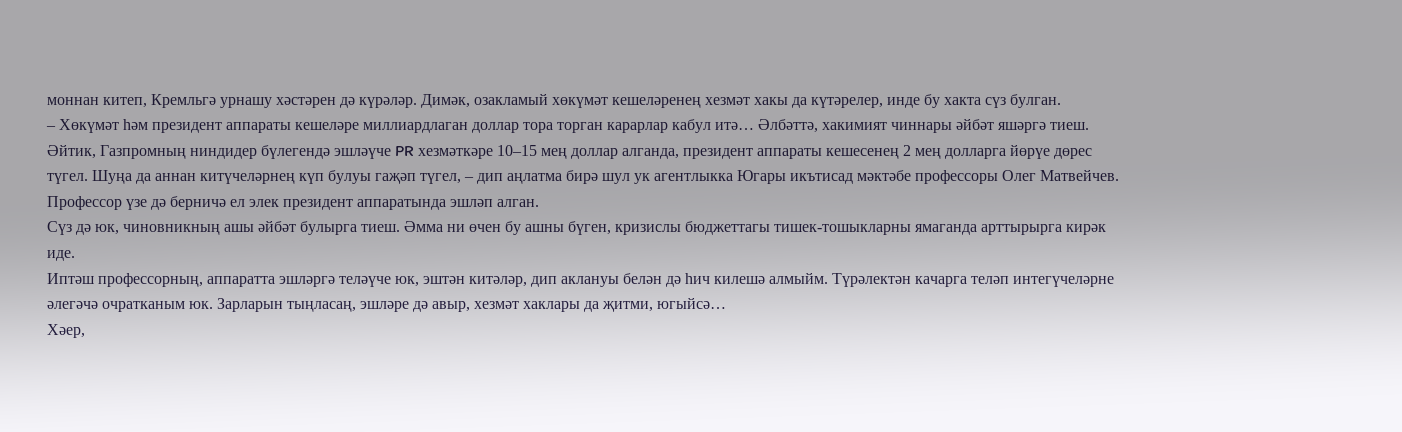моннан китеп, Кремльгә урнашу хәстәрен дә күрәләр. Димәк, озакламый хөкүмәт кешеләренең хезмәт хакы да күтәрелер, инде бу хакта сүз булган.
– Хөкүмәт һәм президент аппараты кешеләре миллиардлаган доллар тора торган карарлар кабул итә… Әлбәттә, хакимият чиннары әйбәт яшәргә тиеш. Әйтик, Газпромның ниндидер бүлегендә эшләүче PR хезмәткәре 10–15 мең доллар алганда, президент аппараты кешесенең 2 мең долларга йөрүе дөрес түгел. Шуңа да аннан китүчеләрнең күп булуы гаҗәп түгел, – дип аңлатма бирә шул ук агентлыкка Югары икътисад мәктәбе профессоры Олег Матвейчев. Профессор үзе дә берничә ел элек президент аппаратында эшләп алган.
Сүз дә юк, чиновникның ашы әйбәт булырга тиеш. Әмма ни өчен бу ашны бүген, кризислы бюджеттагы тишек-тошыкларны ямаганда арттырырга кирәк иде.
Иптәш профессорның, аппаратта эшләргә теләүче юк, эштән китәләр, дип аклануы белән дә һич килешә алмыйм. Түрәлектән качарга теләп интегүчеләрне әлегәчә очратканым юк. Зарларын тыңласаң, эшләре дә авыр, хезмәт хаклары да җитми, югыйсә…
Хәер,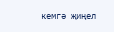кемгә җиңел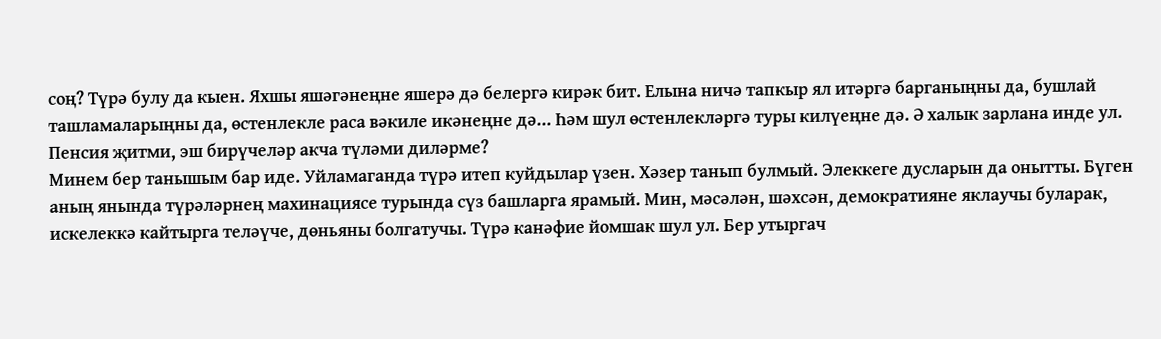соң? Түрә булу да кыен. Яхшы яшәгәнеңне яшерә дә белергә кирәк бит. Елына ничә тапкыр ял итәргә барганыңны да, бушлай ташламаларыңны да, өстенлекле раса вәкиле икәнеңне дә… Һәм шул өстенлекләргә туры килүеңне дә. Ә халык зарлана инде ул. Пенсия җитми, эш бирүчеләр акча түләми диләрме?
Минем бер танышым бар иде. Уйламаганда түрә итеп куйдылар үзен. Хәзер танып булмый. Элеккеге дусларын да онытты. Бүген аның янында түрәләрнең махинациясе турында сүз башларга ярамый. Мин, мәсәлән, шәхсән, демократияне яклаучы буларак, искелеккә кайтырга теләүче, дөньяны болгатучы. Түрә канәфие йомшак шул ул. Бер утыргач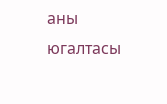аны югалтасы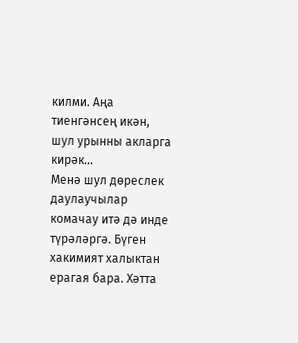килми. Аңа тиенгәнсең икән, шул урынны акларга кирәк…
Менә шул дөреслек даулаучылар комачау итә дә инде түрәләргә. Бүген хакимият халыктан ерагая бара. Хәтта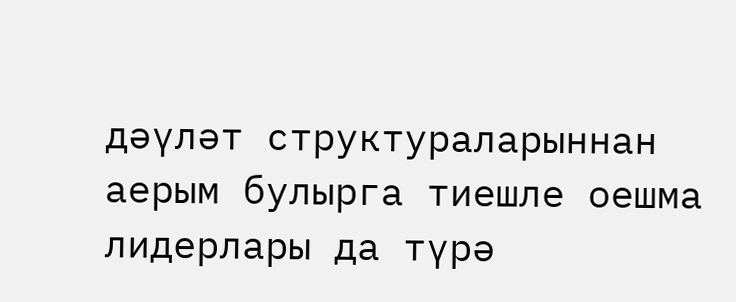дәүләт структураларыннан аерым булырга тиешле оешма лидерлары да түрә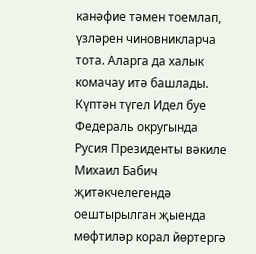канәфие тәмен тоемлап, үзләрен чиновникларча тота. Аларга да халык комачау итә башлады.
Күптән түгел Идел буе Федераль округында Русия Президенты вәкиле Михаил Бабич җитәкчелегендә оештырылган җыенда мөфтиләр корал йөртергә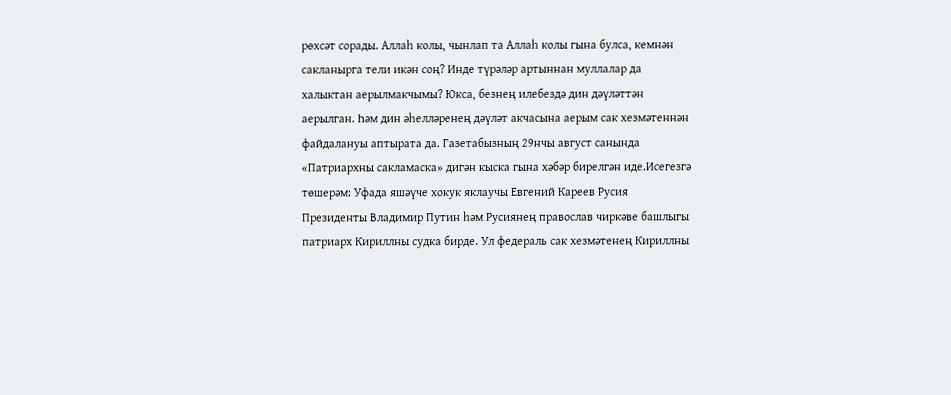рөхсәт сорады. Аллаһ колы, чынлап та Аллаһ колы гына булса, кемнән сакланырга тели икән соң? Инде түрәләр артыннан муллалар да халыктан аерылмакчымы? Юкса, безнең илебездә дин дәүләттән аерылган. Һәм дин әһелләренең дәүләт акчасына аерым сак хезмәтеннән файдалануы аптырата да. Газетабызның 29нчы август санында «Патриархны сакламаска» дигән кыска гына хәбәр бирелгән иде.Исегезгә төшерәм: Уфада яшәүче хокук яклаучы Евгений Кареев Русия Президенты Владимир Путин һәм Русиянең православ чиркәве башлыгы патриарх Кириллны судка бирде. Ул федераль сак хезмәтенең Кириллны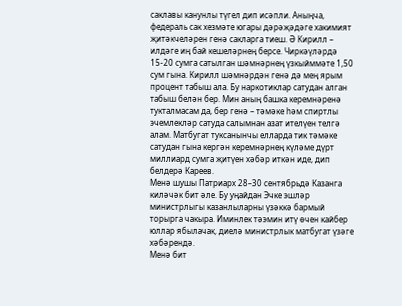саклавы канунлы түгел дип исәпли. Аныңча, федераль сак хезмәте югары дәрәҗәдәге хакимият җитәкчеләрен генә сакларга тиеш. Ә Кирилл – илдәге иң бай кешеләрнең берсе. Чиркәүләрдә 15-20 сумга сатылган шәмнәрнең үзкыйммәте 1,50 сум гына. Кирилл шәмнәрдән генә дә мең ярым процент табыш ала. Бу наркотиклар сатудан алган табыш белән бер. Мин аның башка керемнәренә тукталмасам да, бер генә – тәмәке һәм спиртлы эчемлекләр сатуда салымнан азат ителүен телгә алам. Матбугат туксанынчы елларда тик тәмәке сатудан гына кергән керемнәрнең күләме дүрт миллиард сумга җитүен хәбәр иткән иде, дип белдерә Кареев.
Менә шушы Патриарх 28–30 сентябрьдә Казанга киләчәк бит әле. Бу уңайдан Эчке эшләр министрлыгы казанлыларны үзәккә бармый торырга чакыра. Иминлек тәэмин итү өчен кайбер юллар ябылачак, диелә министрлык матбугат үзәге хәбәрендә.
Менә бит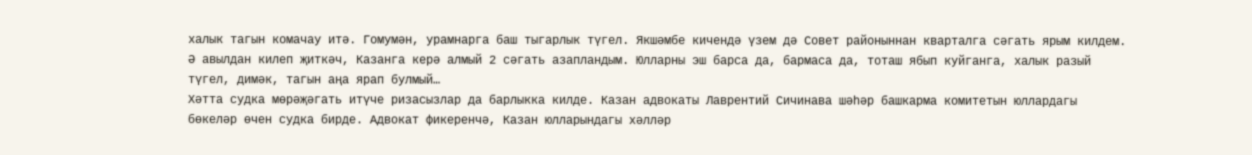халык тагын комачау итә. Гомумән, урамнарга баш тыгарлык түгел. Якшәмбе кичендә үзем дә Совет районыннан кварталга сәгать ярым килдем. Ә авылдан килеп җиткәч, Казанга керә алмый 2 сәгать азапландым. Юлларны эш барса да, бармаса да, тоташ ябып куйганга, халык разый түгел, димәк, тагын аңа ярап булмый…
Хәтта судка мөрәҗәгать итүче ризасызлар да барлыкка килде. Казан адвокаты Лаврентий Сичинава шәһәр башкарма комитетын юллардагы бөкеләр өчен судка бирде. Адвокат фикеренчә, Казан юлларындагы хәлләр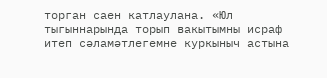торган саен катлаулана. «Юл тыгыннарында торып вакытымны исраф итеп сәламәтлегемне куркыныч астына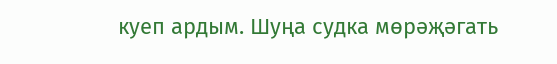куеп ардым. Шуңа судка мөрәҗәгать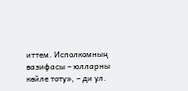иттем. Исполкомның вазифасы – юлларны көйле тоту», – ди ул.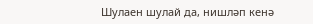Шулаен шулай да, нишләп кенә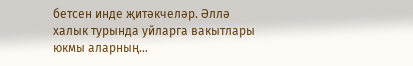бетсен инде җитәкчеләр. Әллә халык турында уйларга вакытлары юкмы аларның…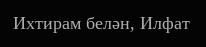Ихтирам белән, Илфат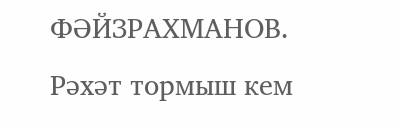ФӘЙЗРАХМАНОВ.
Рәхәт тормыш кем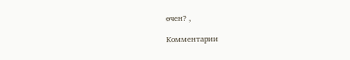өчен? ,

Комментарии